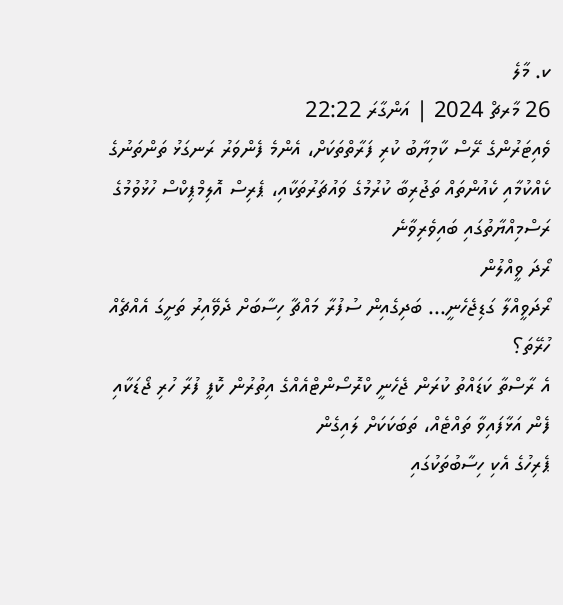ކ. މާލެ
26 މާރޗް 2024 | އަންގާރަ 22:22
ވެއިޓަރުންގެ ރޭސް ކާމިޔާބު ކުރި ފަރާތްތަކަށް، އެންމެ ފެންވަރު ރަނގަޅު ތަންތަނުގެ ކެއްކުމާއި ކެއުންތައް ތަޖުރިބާ ކުރުމުގެ ވައުޗަރުތަކާއި، ޕެރިސް އޮލިމްޕިކްސް ހުޅުވުމުގެ ރަސްމިއްޔާތުގައި ބައިވެރިވާނެ
ރޯދަ ވީއްލުން
ރޯދަވީއްލާ ގަޑިޖެހެނީ... ބަދިގެއިން ސުފުރާ މައްޗާ ހިސާބަށް ދެވޭއިރު ތަށީގަ އެއްޗެއް ހުރޭތަ؟
އެ ރާސްތާ ކަޑައްތު ކުރަން ޖެހެނީ ކްރޮސޯންޓްއެއްގެ އިތުރުން ކޮފީ ފުރާ ހުރި ޖޯޑަކާއި ފެން އަޅާފައިވާ ތައްޓެއް، ތަބަކަކަށް ލައިގެން
ޕެރިހުގެ އެކި ހިސާބުތަކުގައި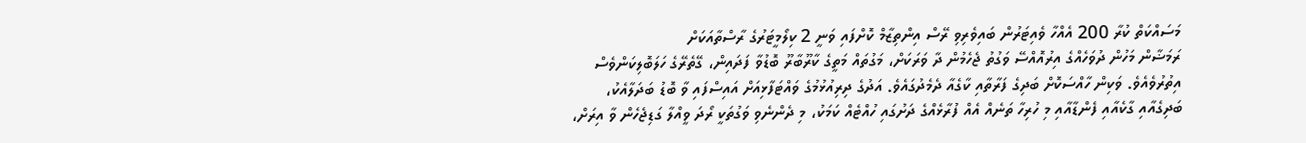މަސައްކަތް ކުރާ 200 އެއްހާ ވެއިޓަރުން ބައިވެރިވި ރޭސް އިންތިޒާމް ކޮށްފައި ވަނީ 2 ކިލޯމީޓަރުގެ ރާސްތާއަކަށް
ރަމަޟާން މަހުން ދުވަހެއްގެ އިރުއޮއްސޭ ވަގުތު ޖެހެމުން ދާ ވަރަކަށް، މަގުތައް މަތީގެ ކާރޫބާރޫ ބޮޑުވާ ފަދައިން، ގޭތެރޭގެ ހަލަބޮލިކަންވެސް އިތުރުވެއެވެ. ވަކިން ހާއްސަކޮށް ބަދިގެ ފަރާތާއި ކާގެއާ ދެމެދުގައެވެ. އަދުގެ ދިރިއުޅުމުގެ ވައްޓަފާޅިއަށް އައިސްފައި ވާ ބޮޑު ބަދަލާއެކު، ބަދިގެއާއި ގާކެއާއި ފެންޑާއާއި މި ހުރިހާ ތަނެއް އެއް ފުރާޅެއްގެ ދަށުގައި ހުއްޓެއް ކަމަކު، މި ދެންނެވި ވަގުތަކީ ރޯދަ ވީއްލާ ގަޑިޖެހެން ވާ އިރަށް،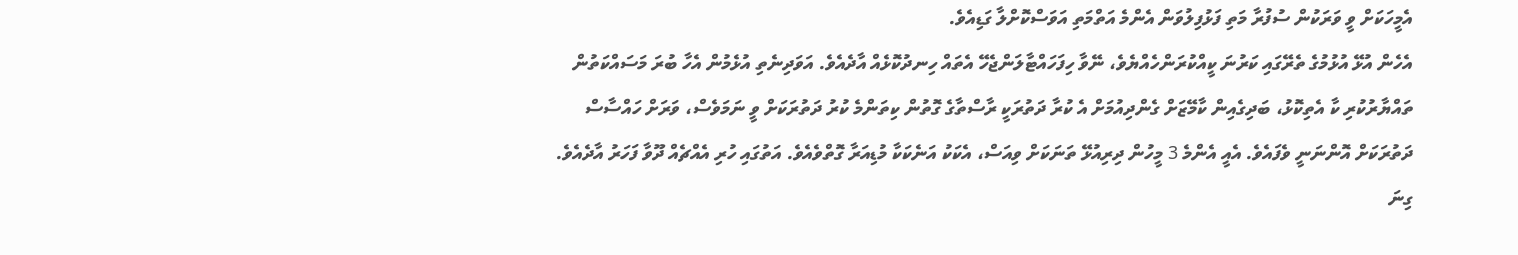އެމީހަކަށް ވީ ވަރަކުން ސުފުރާ މަތި ފަޅުފިލުވަން އެންމެ އަތްމަތި އަވަސްކޮށްލާ ގަޑިއެވެ.
އެހެން އުޅޭ އުޅުމުގެ ތެރޭގައި ކަރުނަ ކީއްކުރަންހެއްޔެވެ، ނޭވާ ހިފަހައްޓާލަންޖެހޭ އެތައް ހިނދުކޮޅެއް އާދެއެވެ. އަވަދިނެތި އުޅެމުން އެހާ ބުރަ މަސައްކަތުން ތައްޔާރުކުރި ކާ އެތިކޮޅު، ބަދިގެއިން ކާމޭޒަށް ގެންދިއުމަށް އެ ކުރާ ދަތުރަކީ ރާސްތާގެ ގޮތުން ކިތަންމެ ކުރު ދަތުރަކަށް ވީ ނަމަވެސް، ވަރަށް ހައްސާސް ދަތުރަކަށް އޮންނަނީ ވެފައެވެ. އެއީ އެންމެ 3 މީހުން ދިރިއުޅޭ ތަނަކަށް ވިއަސް، އެކަކު އަނެކަކާ މުޑިއަރާ ގޮތްވެއެވެ. އަތުގައި ހުރި އެއްޗެއް ދޫވާ ފަހަރު އާދެއެވެ. ގިނަ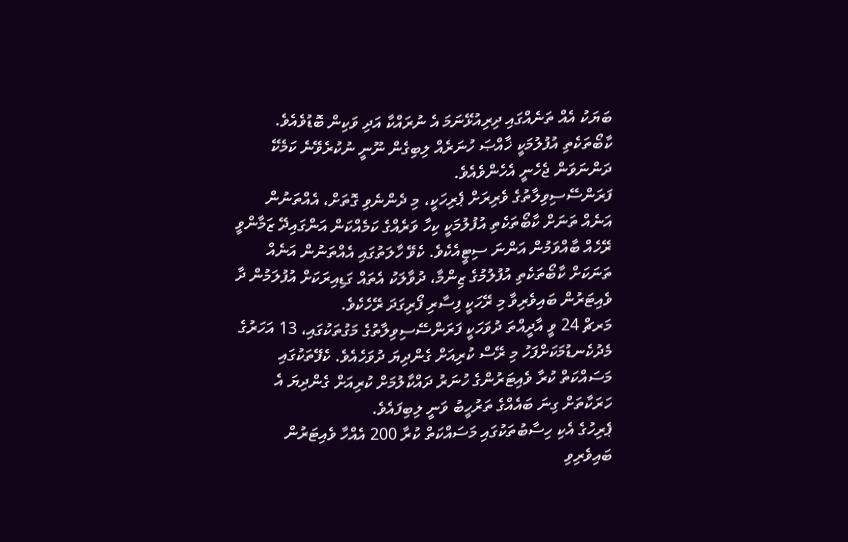ބަޔަކު އެއް ތަނެއްގައި ދިރިއުޅޭނަމަ އެ ނުރައްކާ އަދި ވަކިން ބޮޑުވެއެވެ. ކާބޯތަކެތި އުފުލުމަކީ ޚާއްޞަ ހުނަރެއް ލިބިގެން ނޫނީ ނުކުރެވޭނެ ކަމެކޭ ދަންނަވަން ޖެހެނީ އެހެންވެއެވެ.
ފަރަންސޭސިވިލާތުގެ ވެރިރަށް ޕެރިހަކީ، މި ދެންނެވި ގޮތަށް، އެއްތަނުން އަނެއް ތަނަށް ކާބޯތަކެތި އުފުލުމަކީ ކިހާ ވަރެއްގެ ކަމެއްކަން އަންގައިދޭ ޒަމާންވީ ރޭހެއް ބާއްވަމުން އަންނަ ސިޓީއެކެވެ. ކެވޭ ހާލަތުގައި އެއްތަނުން އަނެއް ތަނަކަށް ކާބޯތަކެތި އުފުލުމުގެ ޒިންމާ، ދުވާލަކު އެތައް ގަޑިއިރަކަށް އުފުލަމުން ދާ ވެއިޓަރުން ބައިވެރިވާ މި ރޭހަކީ ފިސާރި ފޯރިގަދަ ރޭހެކެވެ.
މަރޗް 24 ވީ އާދީއްތަ ދުވަހަކީ ފަރަންސޭސިވިލާތުގެ މަގުތަކުގައި، 13 އަހަރުގެ މެދުކެނޑުމަކަށްފަހު މި ރޭސް ކުރިއަށް ގެންދިޔަ ދުވަހެއެވެ. ކެފޭތަކުގައި މަސައްކަތް ކުރާ ވެއިޓަރުންގެ ހުނަރު ދައްކާލުމަށް ކުރިއަށް ގެންދިޔަ އެ ހަރަކާތަށް ގިނަ ބައެއްގެ ތަރުހީބު ވަނީ ލިބިފައެވެ.
ޕެރިހުގެ އެކި ހިސާބުތަކުގައި މަސައްކަތް ކުރާ 200 އެއްހާ ވެއިޓަރުން ބައިވެރިވި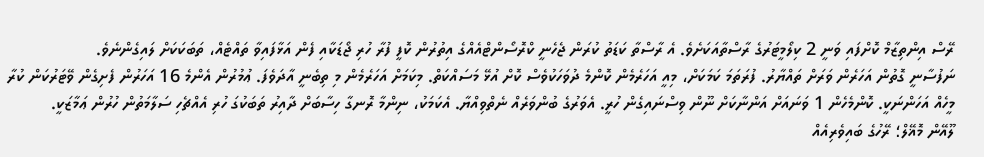ރޭސް އިންތިޒާމް ކޮށްފައި ވަނީ 2 ކިލޯމީޓަރުގެ ރާސްތާއަކަށެވެ. އެ ރާސްތާ ކަޑަތު ކުރަން ޖެހެނީ ކްރޮސޯންޓްއެއްގެ އިތުރުން ކޮފީ ފުރާ ހުރި ޖޯޑަކާއި ފެން އަޅާފައިވާ ތައްޓެއް، ތަބަކަކަށް ލައިގެންނެވެ.
ނަފުސާނީ ގޮތުން އަހަރެން ވަރަށް ތައްޔާރު. ފުރަތަމަ ކަމަކަށް، މިއީ އަހަރެމެން ކޮންމެ ދުވަހަކުވެސް ކޮށް އުޅޭ މަސައްކަތް. މިކަމަށް އަހަރެމެން މި ތިބެނީ އާދަވެފަ. ޢުމުރުން އެންމެ 16 އަހަރުން ފެށިގެން ވޭޓަރުކަން ކުރާ މީހެއް އަހަންނަކީ. ކޮންމެހެން 1 ވަނައަށް އަންނާކަށް ނޫން ވިސްނައިގެން ހުރީ. އެވަރުގެ ބުންވަރެއް ނެތްވިއްޔާ. އެކަމަކު، ނިންމާ ރޮނގާ ހިސާބަށް ދާއިރު ތަބަކުގަ ހުރި އެއްޗެހި ސަލާމަތުން ހުރުން ޢަމާޒަކީ.
ލޫއޭން މޮޣޭލް؛ ރޭހުގެ ބައިވެރިއެއް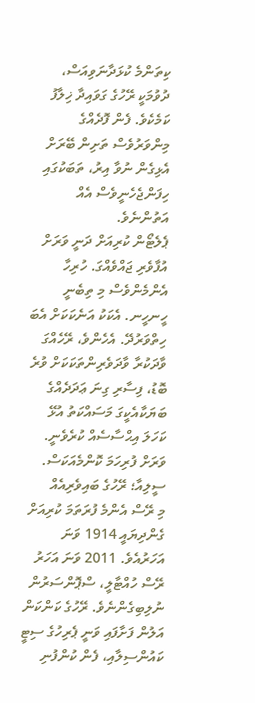ކިތަންމެ ކުޅަދާނަވިއަސް، ދުވުމަކީ ރޭހުގެ ގަވައިދާ ޚިލާފު  ކަމެކެވެ. ފެން ފޮދެއްގެ މިންވަރުވެސް ތަށިން ބޭރަށް އެޅިގެން ނުވާ އިރު، ތަބަކުގައި ހިފަންޖެހެނީވެސް އެއް އަތުންނެވެ.
ޕެލެޓޯން ކުރިއަށް ދަނީ ވަރަށް އުފާވެރި ޖައްވެއްގަ. ހުރިހާ އެންމެންވެސް މި ތިބެނީ ހީނހީނ. އެކަކު އަނެކަކަށް އެބަ ހިތްވަރުދޭ. އެހެންވެ، ރޭހެއްގަ ވާދަކުރާ ވާދަވެރިންތަކަކަށް ވުރެ ބޮޑު، ފިސާރި ގިނަ ޢަދަދެއްގެ ބަޔަކާއެކީގަ މަސައްކަތު އުޅޭ ކަހަލަ އިޙްސާސެއް ކުރެވެނީ. ވަރަށް ފުރިހަމަ ކޮންމެއަކަސް.
ސީލިއާ؛ ރޭހުގެ ބައިވެރިއެއް
މި ރޭސް އެންމެ ފުރަތަމަ ކުރިއަށް ގެންދިޔައީ 1914 ވަނަ އަހަރުއެވެ. 2011 ވަނަ އަހަރު ރޭސް ހުއްޓާލީ، ސްޕޮންސަރުން ނުލިބިގެންނެވެ. ރޭހުގެ ކަންކަން އަލުން ފަށާފައި ވަނީ ޕެރިހުގެ ސިޓީ ކައުންސިލާއި، ފެން ކުންފުނި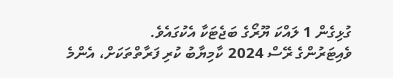ގުޅިގެން 1 ލައްކަ ޔޫރޯގެ ބަޖެޓަކާ އެކުގައެވެ.
ވެއިޓަރުންގެ ރޭސް 2024 ކާމިޔާބު ކުރި ފަރާތްތަކަށް، އެންމެ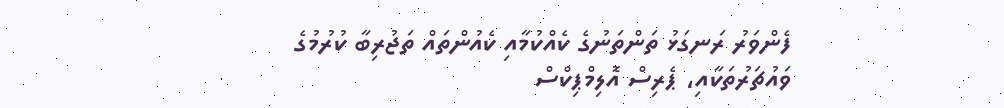ފެންވަރު ރަނގަޅު ތަންތަނުގެ ކެއްކުމާއި ކެއުންތައް ތަޖުރިބާ ކުރުމުގެ ވައުޗަރުތަކާއި، ޕެރިސް އޮލިމްޕިކްސް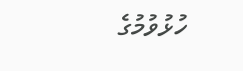ހުޅުވުމުގެ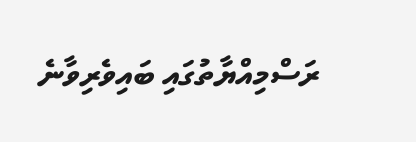ރަސްމިއްޔާތުގައި ބައިވެރިވާނެ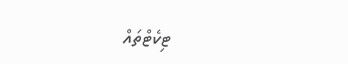ޓިކެޓްތައް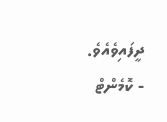ދީފައިވެއެވެ.
- ކޮމެންޓް